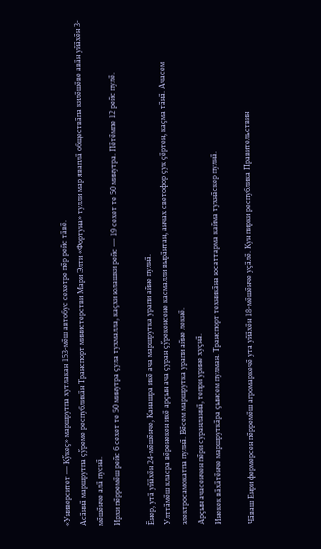«Университет — Кӳкеҫ» маршрутпа хутлакан 153-мӗш автобус сехетре пӗр рейс тӑвӗ.
Асӑннӑ маршрутпа ҫӳреме республикӑн Транспорт министерстви Мари Элти «Фортуна» тулли мар яваплӑ обществӑпа килӗшӗве авӑн уйӑхӗн 3-мӗшӗнче алӑ пуснӑ.
Ирхи пӗрремӗш рейс 6 сехет те 50 минутра ҫула тухмалла, каҫхи юлашки рейс — 19 сехет те 50 минутра. Пӗтӗмпе 12 рейс пулӗ.

Ӗнер, утӑ уйӑхӗн 24-мӗшӗнче, Канашра икӗ ача маршрутка урапи айне пулнӑ.
Улттӑмӗш класра вӗренекен икӗ арҫын ача ҫуран ҫӳрекенсене касмалли вырӑнтан, анчах светофор ҫук ҫӗртен, каҫма тӑнӑ. Ачасем электросамокатпа пулнӑ. Вӗсем маршрутка урапи айне лекнӗ.
Арҫын ачасенчен пӗри суранланнӑ, тепри урине хуҫнӑ.
Инекек вӑхӑтӗнче маршруткӑра ҫынсем пулман. Транспорт техникӑна юсаттарма кайма тухнӑскер пулнӑ.

Чӑваш Енри фермерсен пӗрремӗш агромаркечӗ ута уйӑхӗн 18-мӗшӗнче уҫӑлӗ. Кун пирки республика Правительствин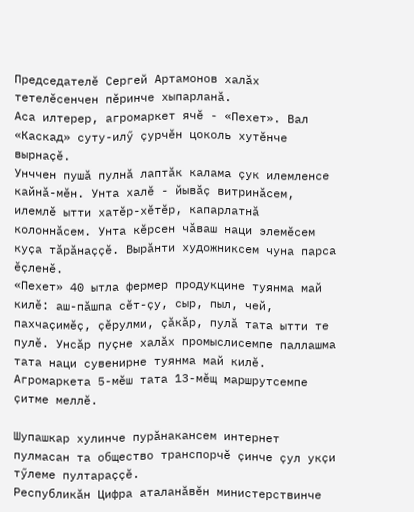Председателӗ Сергей Артамонов халӑх тетелӗсенчен пӗринче хыпарланӑ.
Аса илтерер, агромаркет ячӗ - «Пехет». Вал «Каскад» суту-илӳ ҫурчӗн цоколь хутӗнче вырнаҫӗ.
Унччен пушӑ пулнӑ лаптӑк калама ҫук илемленсе кайнӑ-мӗн. Унта халӗ - йывӑҫ витринӑсем, илемлӗ ытти хатӗр-хӗтӗр, капарлатнӑ колоннӑсем. Унта кӗрсен чӑваш наци элемӗсем куҫа тӑрӑнаҫҫӗ. Вырӑнти художниксем чуна парса ӗҫленӗ.
«Пехет» 40 ытла фермер продукцине туянма май килӗ: аш-пӑшпа сӗт-ҫу, сыр, пыл, чей, пахчаҫимӗҫ, ҫӗрулми, ҫӑкӑр, пулӑ тата ытти те пулӗ. Унсӑр пуҫне халӑх промыслисемпе паллашма тата наци сувенирне туянма май килӗ.
Агромаркета 5-мӗш тата 13-мӗщ маршрутсемпе ҫитме меллӗ.

Шупашкар хулинче пурӑнакансем интернет пулмасан та общество транспорчӗ ҫинче ҫул укҫи тӳлеме пултараҫҫӗ.
Республикӑн Цифра аталанӑвӗн министерствинче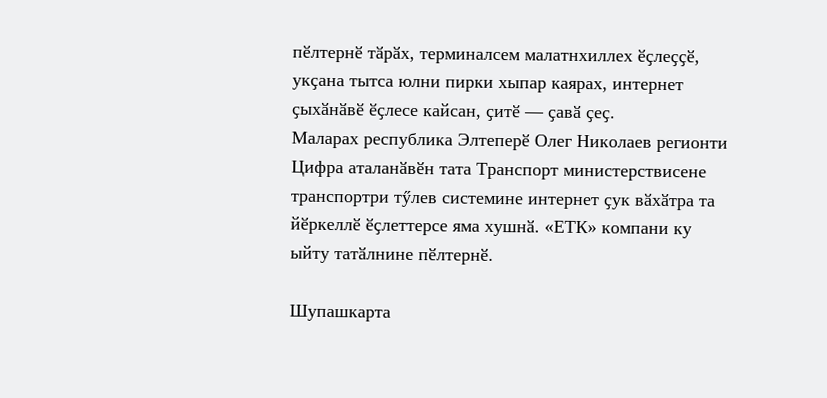пӗлтернӗ тӑрӑх, терминалсем малатнхиллех ӗҫлеҫҫӗ, укҫана тытса юлни пирки хыпар каярах, интернет ҫыхӑнӑвӗ ӗҫлесе кайсан, ҫитӗ — ҫавӑ ҫеҫ.
Маларах республика Элтеперӗ Олег Николаев регионти Цифра аталанӑвӗн тата Транспорт министерствисене транспортри тӳлев системине интернет ҫук вӑхӑтра та йӗркеллӗ ӗҫлеттерсе яма хушнӑ. «ЕТК» компани ку ыйту татӑлнине пӗлтернӗ.

Шупашкарта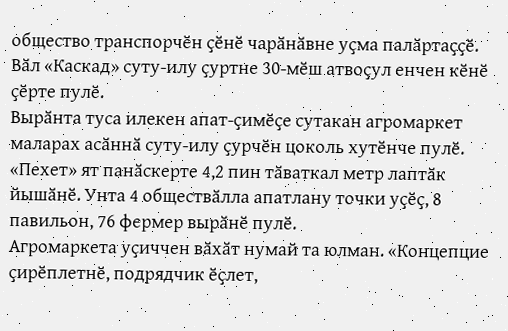общество транспорчӗн ҫӗнӗ чарӑнӑвне уҫма палӑртаҫҫӗ. Вӑл «Каскад» суту-илу ҫуртне 30-мӗш атвоҫул енчен кӗнӗ ҫӗрте пулӗ.
Вырӑнта туса илекен апат-ҫимӗҫе сутакан агромаркет маларах асӑннӑ суту-илу ҫурчӗн цоколь хутӗнче пулӗ. «Пехет» ят панӑскерте 4,2 пин тӑваткал метр лаптӑк йышӑнӗ. Унта 4 обществӑлла апатлану точки уҫӗҫ, 8 павильон, 76 фермер вырӑнӗ пулӗ.
Агромаркета уҫиччен вӑхӑт нумай та юлман. «Концепцие ҫирӗплетнӗ, подрядчик ӗҫлет,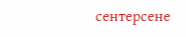сентерсене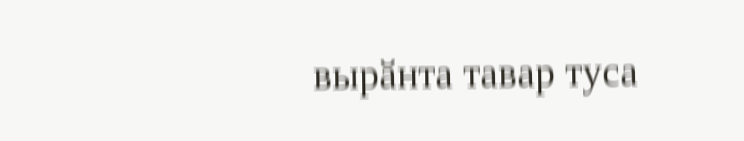вырӑнта тавар туса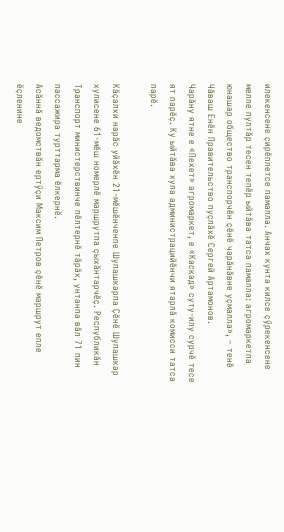илекенсене ҫирӗплетсе памалла. Анчах кунта килсе ҫӳрекенсене мелле пултӑр тесен тепӗр ыйтӑва татса памалла: агромаркетпа юнашар общество транспорчӗн ҫӗнӗ чарӑнӑвне уҫмалла», – тенӗ Чӑваш Енӗн Правительство пуҫлӑхӗ Сергей Артамонов.
Чарӑну ятне е «Пехет» агромаркет, е «Каскад» суту-илу сурчӗ тесе ят парӗҫ. Ку ыйтӑва хула администрацийӗнчи ятарлӑ комисси татса парӗ.

Кӑҫалхи нарӑс уйӑхӗн 21-мӗшӗнченпе Шупашкарпа Ҫӗнӗ Шупашкар хулисене 61-мӗш номерлӗ маршрутпа ҫыхӑнтарчӗҫ. Республикӑн Транспорт министерствинче пӗлтернӗ тӑрӑх, унтанпа вӑл 71 пин пассажира турттарма ӗлкернӗ.
Асӑннӑ ведомствӑн ертӳҫи Максим Петров ҫӗнӗ маршрут епле ӗҫленине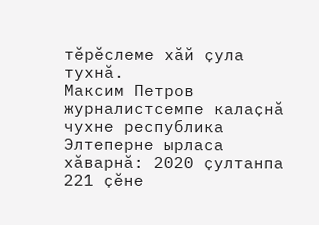тӗрӗслеме хӑй ҫула тухнӑ.
Максим Петров журналистсемпе калаҫнӑ чухне республика Элтеперне ырласа хӑварнӑ: 2020 ҫултанпа 221 ҫӗне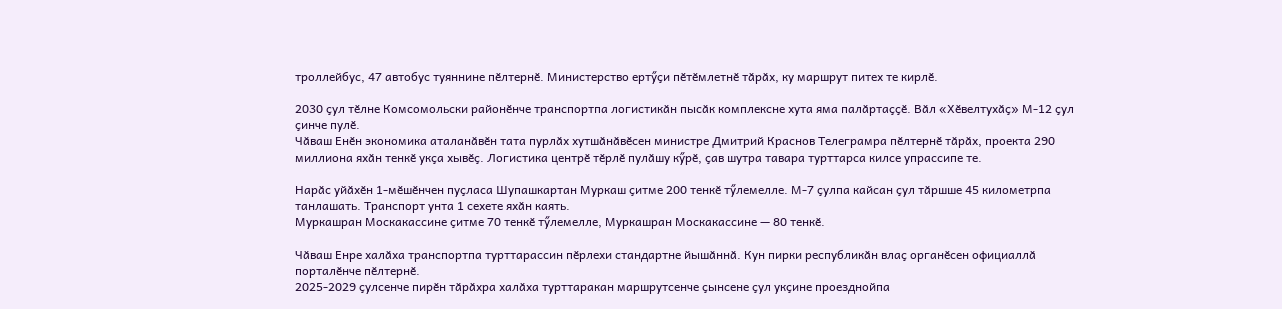троллейбус, 47 автобус туяннине пӗлтернӗ. Министерство ертӳҫи пӗтӗмлетнӗ тӑрӑх, ку маршрут питех те кирлӗ.

2030 ҫул тӗлне Комсомольски районӗнче транспортпа логистикӑн пысӑк комплексне хута яма палӑртаҫҫӗ. Вӑл «Хӗвелтухӑҫ» М-12 ҫул ҫинче пулӗ.
Чӑваш Енӗн экономика аталанӑвӗн тата пурлӑх хутшӑнӑвӗсен министре Дмитрий Краснов Телеграмра пӗлтернӗ тӑрӑх, проекта 290 миллиона яхӑн тенкӗ укҫа хывӗҫ. Логистика центрӗ тӗрлӗ пулӑшу кӳрӗ, ҫав шутра тавара турттарса килсе упрассипе те.

Нарӑс уйӑхӗн 1-мӗшӗнчен пуҫласа Шупашкартан Муркаш ҫитме 200 тенкӗ тӳлемелле. М-7 ҫулпа кайсан ҫул тӑршше 45 километрпа танлашать. Транспорт унта 1 сехете яхӑн каять.
Муркашран Москакассине ҫитме 70 тенкӗ тӳлемелле, Муркашран Москакассине — 80 тенкӗ.

Чӑваш Енре халӑха транспортпа турттарассин пӗрлехи стандартне йышӑннӑ. Кун пирки республикӑн влаҫ органӗсен официаллӑ порталӗнче пӗлтернӗ.
2025-2029 ҫулсенче пирӗн тӑрӑхра халӑха турттаракан маршрутсенче ҫынсене ҫул укҫине проезднойпа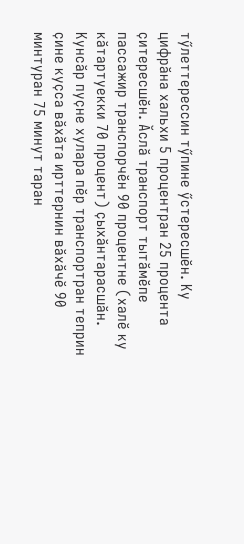тӳлеттерессин тӳпине ӳстересшӗн. Ку цифрӑна хальхи 5 процентран 25 процента ҫитересшӗн. Ӑслӑ транспорт тытӑмӗпе пассажир транспорчӗн 90 процентне (халӗ ку кӑтартуекки 70 процент) ҫыхӑнтарасшӑн.
Кунсӑр пуҫне хулара пӗр транспортран теприн ҫине куҫса вӑхӑта ирттернин вӑхӑчӗ 90 минтуран 75 минут таран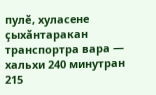пулӗ, хуласене ҫыхӑнтаракан транспортра вара — хальхи 240 минутран 215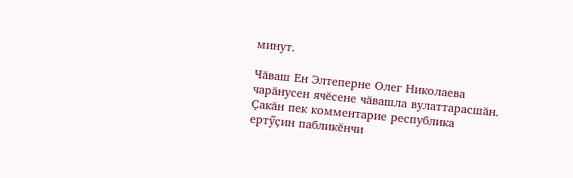минут.

Чӑваш Ен Элтеперне Олег Николаева чарӑнусен ячӗсене чӑвашла вулаттарасшӑн. Ҫакӑн пек комментарие республика ертӳҫин пабликӗнчи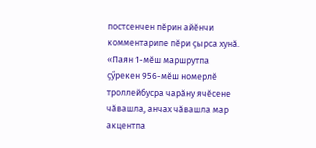постсенчен пӗрин айӗнчи комментарипе пӗри ҫырса хунӑ.
«Паян 1-мӗш маршрутпа ҫӳрекен 956-мӗш номерлӗ троллейбусра чарӑну ячӗсене чӑвашла, анчах чӑвашла мар акцентпа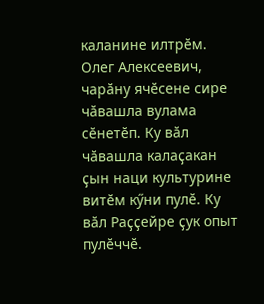каланине илтрӗм. Олег Алексеевич, чарӑну ячӗсене сире чӑвашла вулама сӗнетӗп. Ку вӑл чӑвашла калаҫакан ҫын наци культурине витӗм кӳни пулӗ. Ку вӑл Раҫҫейре ҫук опыт пулӗччӗ.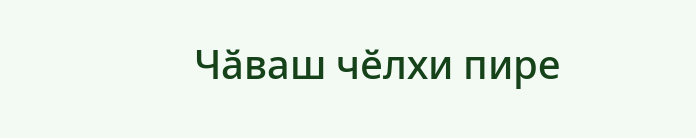Чӑваш чӗлхи пире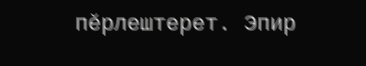пӗрлештерет. Эпир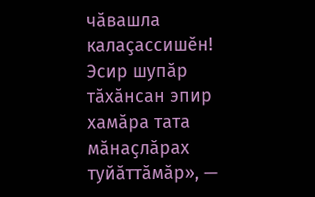чӑвашла калаҫассишӗн! Эсир шупӑр тӑхӑнсан эпир хамӑра тата мӑнаҫлӑрах туйӑттӑмӑр», —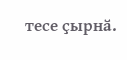тесе ҫырнӑ.